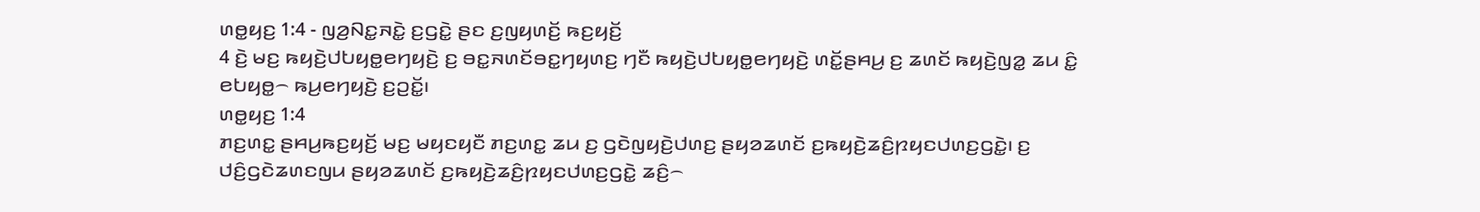ꤛꤥ꤭ꤟꤢ꤬ 1:4 - ꤜꤤ꤬ꤡꤢ꤭ꤏꤢꤧ꤭ ꤢ꤬ꤞꤢꤧ꤭ ꤔꤢ ꤢ꤬ꤜꤟꤛꤢꤩ꤬ ꤒꤢ꤬ꤟꤢꤩ꤬
4 ꤢꤧ꤬ ꤗꤢ꤬ ꤒꤟꤢꤧ꤬ꤓꤝꤟꤥ꤭ꤕꤚꤟꤢꤧ꤬ ꤢ꤬ ꤋꤢ꤭ꤏꤛꤢꤩꤋꤢ꤭ꤚꤟꤛꤢ꤬ ꤚꤢꤪ ꤒꤟꤢꤧ꤬ꤓꤝꤟꤥ꤭ꤕꤚꤟꤢꤧ꤬ ꤛꤢꤩ꤭ꤔꤌꤣ꤬ ꤢ꤬ ꤘꤛꤢꤩ ꤒꤟꤢꤧ꤬ꤜꤤ꤭ ꤘꤣ ꤢꤨ꤭ ꤕꤝꤟꤥ꤭꤮ ꤒꤣ꤬ꤕꤚꤟꤢꤧ꤬ ꤢ꤬ꤑꤢꤩ꤭꤯
ꤛꤥ꤭ꤟꤢ꤬ 1:4
ꤊꤢ꤬ꤛꤢ꤭ ꤔꤌꤣ꤬ꤒꤢ꤬ꤟꤢꤩ꤬ ꤗꤢ꤬ ꤗꤟꤢꤟꤢꤪ ꤊꤢ꤬ꤛꤢ꤭ ꤘꤣ ꤢ꤬ ꤞꤢꤧꤜꤟꤢꤧ꤬ꤓꤛꤢ꤬ ꤔꤟꤤꤘꤛꤢꤩ ꤢ꤬ꤒꤟꤢꤧ꤬ꤘꤢꤨ꤬ꤐꤟꤢꤓꤛꤢ꤬ꤞꤢꤧ꤭꤯ ꤢ꤬ ꤓꤢꤨ꤬ꤞꤢꤧꤘꤛꤢꤜꤣ ꤔꤟꤤꤘꤛꤢꤩ ꤢ꤬ꤒꤟꤢꤧ꤬ꤘꤢꤨ꤬ꤐꤟꤢꤓꤛꤢ꤬ꤞꤢꤧ꤭ ꤘꤢꤨ꤬꤮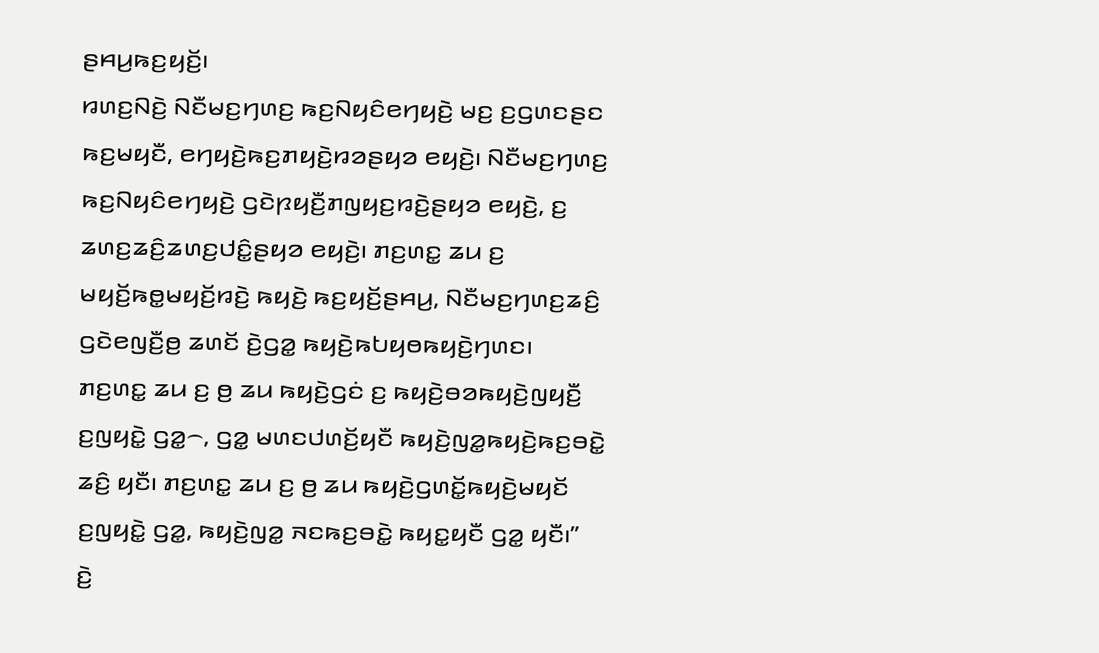ꤔꤌꤣ꤬ꤒꤢ꤬ꤟꤢꤩ꤬꤯
ꤙꤛꤢ꤬ꤡꤢꤧ꤬ ꤡꤢꤪꤗꤢ꤬ꤚꤛꤢ꤬ ꤒꤢ꤬ꤡꤟꤢꤨꤕꤚꤟꤢꤧ꤬ ꤗꤢ꤬ ꤢ꤬ꤞꤛꤢꤔꤢ ꤒꤢ꤬ꤗꤟꤢꤪ, ꤕꤚꤟꤢꤧ꤬ꤒꤢ꤬ꤊꤟꤢꤧ꤬ꤙꤤꤔꤟꤤ ꤕꤟꤢꤧ꤬꤯ ꤡꤢꤪꤗꤢ꤬ꤚꤛꤢ꤬ ꤒꤢ꤬ꤡꤟꤢꤨꤕꤚꤟꤢꤧ꤬ ꤞꤢꤧꤐꤟꤢꤪ꤬ꤊꤜꤟꤢ꤬ꤙꤢꤧ꤬ꤔꤟꤤ ꤕꤟꤢꤧ꤬, ꤢ꤬ ꤘꤛꤢ꤬ꤘꤢꤨ꤬ꤘꤛꤢ꤬ꤓꤢꤨ꤭ꤔꤟꤤ ꤕꤟꤢꤧ꤬꤯ ꤊꤢ꤬ꤛꤢ꤭ ꤘꤣ ꤢ꤬ ꤗꤟꤢꤩ꤬ꤒꤥ꤭ꤗꤟꤢꤩ꤬ꤙꤢꤧ꤬ ꤒꤟꤢꤧ꤬ ꤒꤢ꤬ꤟꤢꤩ꤬ꤔꤌꤣ꤬, ꤡꤢꤪꤗꤢ꤬ꤚꤛꤢ꤬ꤘꤢꤨ꤬ ꤞꤢꤧꤕꤜꤢꤪ꤬ꤥ꤬ ꤘꤛꤢꤩ ꤢꤧ꤬ꤞꤤ꤭ ꤒꤟꤢꤧ꤬ꤒꤝꤟꤥꤒꤟꤢꤧ꤬ꤚꤛꤢ꤯
ꤊꤢ꤬ꤛꤢ꤭ ꤘꤣ ꤢ꤬ ꤥ꤬ ꤘꤣ ꤒꤟꤢꤧ꤬ꤞꤢꤦ ꤢ꤬ ꤒꤟꤢꤧ꤬ꤋꤤꤒꤟꤢꤧ꤬ꤜꤟꤢꤪ꤬ ꤢ꤬ꤜꤟꤢꤧ꤭ ꤞꤤ꤭꤮, ꤞꤤ꤭ ꤗꤛꤢꤓꤛꤢꤩ꤬ꤟꤢꤪ ꤒꤟꤢꤧ꤬ꤜꤤ꤭ꤒꤟꤢꤧ꤬ꤒꤢ꤬ꤋꤢꤧ꤭ ꤘꤢꤨ꤬ ꤟꤢꤪ꤯ ꤊꤢ꤬ꤛꤢ꤭ ꤘꤣ ꤢ꤬ ꤥ꤬ ꤘꤣ ꤒꤟꤢꤧ꤬ꤞꤛꤢꤩ꤭ꤒꤟꤢꤧ꤬ꤗꤟꤢꤩ ꤢ꤬ꤜꤟꤢꤧ꤭ ꤞꤤ꤭, ꤒꤟꤢꤧ꤬ꤜꤤ꤭ ꤏꤢꤒꤢ꤬ꤋꤢꤧ꤭ ꤒꤟꤢ꤭ꤟꤢꤪ ꤞꤤ꤭ ꤟꤢꤪ꤯”
ꤢꤧ꤬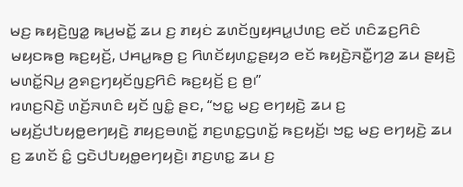ꤗꤢ꤬ ꤒꤟꤢꤧ꤬ꤜꤤ꤭ ꤒꤣ꤬ꤗꤢꤩ꤭ ꤘꤣ ꤢ꤬ ꤊꤟꤢꤦ ꤘꤛꤢꤩꤜꤟꤌꤣ꤭ꤓꤛꤢ꤬ ꤕꤢꤩ ꤛꤢꤨꤘꤢ꤬ꤖꤢꤨ ꤗꤟꤢꤒꤥ꤬ ꤒꤢ꤬ꤟꤢꤩ꤬, ꤓꤌꤣ꤭ꤒꤥ꤬ ꤢ꤬ ꤖꤛꤢꤩꤟꤛꤢ꤭ꤔꤟꤤ ꤕꤢꤩ ꤒꤟꤢꤧ꤬ꤏꤢꤪ꤭ꤚꤤ꤬ ꤘꤣ ꤔꤟꤢꤧ꤬ ꤗꤛꤢꤩ꤭ꤡꤣ꤬ ꤤ꤬ꤎꤢ꤬ꤚꤟꤢꤩꤜꤢ꤬ꤖꤢꤨ ꤒꤢ꤬ꤟꤢꤩ꤬ ꤢ꤬ ꤥ꤬꤯”
ꤙꤛꤢ꤬ꤡꤢꤧ꤬ ꤛꤢꤩ꤬ꤏꤛꤢꤨ ꤟꤢꤩ ꤜꤢꤨ꤭ ꤔꤢ, “ꤠꤢ꤭ ꤗꤢ꤬ ꤕꤚꤟꤢꤧ꤬ ꤘꤣ ꤢ꤬ ꤗꤟꤢꤩ꤬ꤓꤝꤟꤥ꤭ꤕꤚꤟꤢꤧ꤬ ꤊꤟꤢ꤬ꤋꤛꤢꤩ꤭ ꤊꤢ꤬ꤛꤢ꤭ꤞꤛꤢꤩ꤭ ꤒꤢ꤬ꤟꤢꤩ꤬꤯ ꤠꤢ꤭ ꤗꤢ꤬ ꤕꤚꤟꤢꤧ꤬ ꤘꤣ ꤢ꤬ ꤘꤛꤢꤩ ꤢꤨ꤭ ꤞꤢꤧꤓꤝꤟꤥ꤭ꤕꤚꤟꤢꤧ꤬꤯ ꤊꤢ꤬ꤛꤢ꤭ ꤘꤣ ꤢ꤬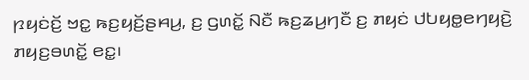ꤐꤟꤢꤦꤢꤩ꤬ ꤠꤢ꤭ ꤒꤢ꤬ꤟꤢꤩ꤬ꤔꤌꤣ꤬, ꤢ꤬ ꤞꤛꤢꤩ꤭ ꤡꤢꤪ ꤒꤢ꤬ꤘꤣ꤬ꤚꤢꤪ ꤢ꤬ ꤊꤟꤢꤦ ꤓꤝꤟꤥ꤭ꤕꤚꤟꤢꤧ꤬ ꤊꤟꤢ꤬ꤋꤛꤢꤩ꤭ ꤕꤢ꤭꤯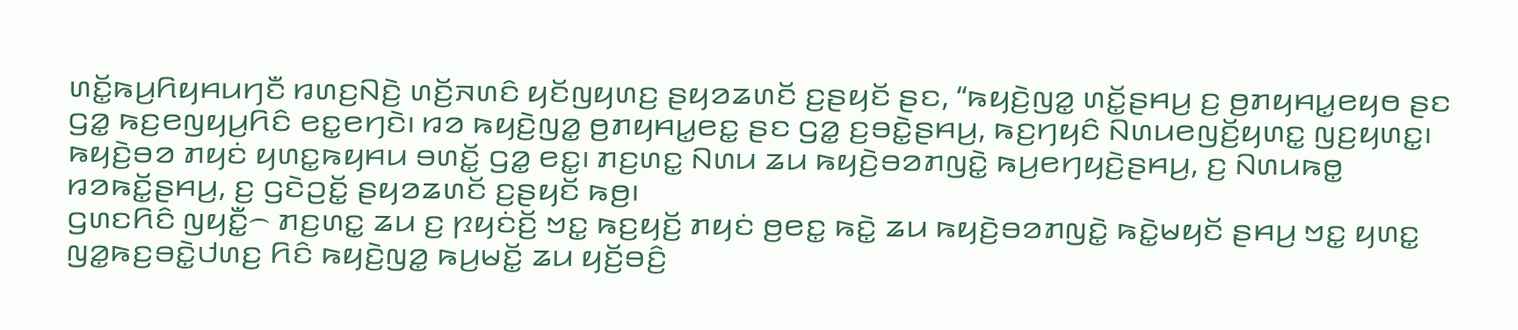ꤛꤢꤩ꤭ꤒꤣ꤬ꤖꤟꤌꤣꤚꤢꤪ ꤙꤛꤢ꤬ꤡꤢꤧ꤬ ꤛꤢꤩ꤬ꤏꤛꤢꤨ ꤟꤢꤩꤜꤟꤛꤢ꤬ ꤔꤟꤤꤘꤛꤢꤩ ꤢ꤬ꤔꤟꤢꤩ ꤔꤢ, “ꤒꤟꤢꤧ꤬ꤜꤤ꤭ ꤛꤢꤩ꤭ꤔꤌꤣ꤬ ꤢ꤬ ꤥ꤬ꤊꤟꤌꤣ꤭ꤕꤟꤥ ꤔꤢ ꤞꤤ꤭ ꤒꤢ꤬ꤕꤜꤟꤣ꤬ꤖꤢꤨ ꤕꤢ꤭ꤕꤚꤢꤧ꤯ ꤙꤤ ꤒꤟꤢꤧ꤬ꤜꤤ꤭ ꤥ꤬ꤊꤟꤌꤣ꤭ꤕꤢ꤭ ꤔꤢ ꤞꤤ꤭ ꤢ꤬ꤋꤢꤧ꤭ꤔꤌꤣ꤬, ꤒꤢ꤬ꤚꤟꤢꤨ ꤡꤛꤣꤕꤜꤢꤩ꤬ꤟꤛꤢ꤭ ꤜꤢ꤬ꤟꤛꤢ꤭꤯ ꤒꤟꤢꤧ꤬ꤋꤤ ꤊꤟꤢꤦ ꤟꤛꤢ꤭ꤒꤟꤌꤣ ꤋꤛꤢꤩ꤭ ꤞꤤ꤭ ꤕꤢ꤭꤯ ꤊꤢ꤬ꤛꤢ꤭ ꤡꤛꤣ ꤘꤣ ꤒꤟꤢꤧ꤬ꤋꤤꤊꤜꤢꤧ꤭ ꤒꤣ꤬ꤕꤚꤟꤢꤧ꤬ꤔꤌꤣ꤬, ꤢ꤬ ꤡꤛꤣꤒꤥ꤭ ꤙꤤꤒꤢꤩ꤭ꤔꤌꤣ꤬, ꤢ꤬ ꤞꤢꤧꤑꤢꤩ꤭ ꤔꤟꤤꤘꤛꤢꤩ ꤢ꤬ꤔꤟꤢꤩ ꤒꤥ꤬꤯
ꤞꤛꤢꤖꤢꤨ ꤜꤟꤢꤪ꤭꤮ ꤊꤢ꤬ꤛꤢ꤭ ꤘꤣ ꤢ꤬ ꤐꤟꤢꤦꤢꤩ꤬ ꤠꤢ꤭ ꤒꤢ꤬ꤟꤢꤩ꤬ ꤊꤟꤢꤦ ꤥ꤬ꤕꤢ꤭ ꤒꤢꤧ꤭ ꤘꤣ ꤒꤟꤢꤧ꤬ꤋꤤꤊꤜꤢꤧ꤭ ꤒꤢꤧ꤭ꤗꤟꤢꤩ ꤔꤌꤣ꤬ ꤠꤢ꤭ ꤟꤛꤢ꤭ ꤜꤤ꤭ꤒꤢ꤬ꤋꤢꤧ꤭ꤓꤛꤢ꤬ ꤖꤢꤨ ꤒꤟꤢꤧ꤬ꤜꤤ꤭ ꤒꤣ꤬ꤗꤢꤩ꤭ ꤘꤣ ꤟꤢꤩ꤬ꤋꤢꤨ꤬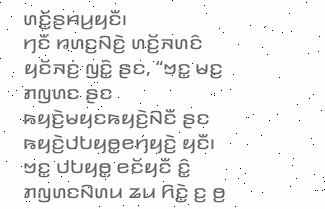ꤛꤢꤩ꤭ꤔꤌꤣ꤬ꤟꤢꤪ꤯
ꤚꤢꤪ ꤙꤛꤢ꤬ꤡꤢꤧ꤬ ꤛꤢꤩ꤬ꤏꤛꤢꤨ ꤟꤢꤩꤏꤢꤦ꤬ ꤜꤢꤨ꤭ ꤔꤢ, “ꤠꤢ꤭ ꤗꤢ꤬ ꤊꤜꤛꤢ ꤔꤢ ꤒꤟꤢꤧ꤬ꤗꤟꤢꤒꤟꤢꤧ꤬ꤡꤢꤪ ꤔꤢ ꤒꤟꤢꤧ꤬ꤓꤝꤟꤥ꤭ꤕꤚꤟꤢꤧ꤬ ꤟꤢꤪ꤯ ꤠꤢ꤭ ꤓꤝꤟꤥ꤭ ꤕꤢꤩꤟꤢꤪ ꤢꤨ꤭ ꤊꤜꤛꤢꤡꤛꤣ ꤘꤣ ꤖꤢꤧ꤭ ꤢ꤬ ꤥ꤬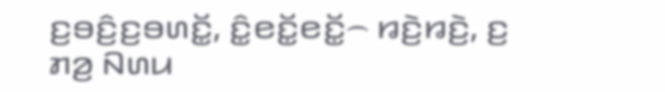ꤢ꤬ꤋꤢꤨ꤬ꤢ꤬ꤋꤛꤢꤩ꤭, ꤢꤨ꤭ꤕꤢꤩ꤭ꤕꤢꤩ꤭꤮ ꤙꤢꤧ꤬ꤙꤢꤧ꤬, ꤢ꤬ ꤊꤤ꤬ ꤡꤛꤣ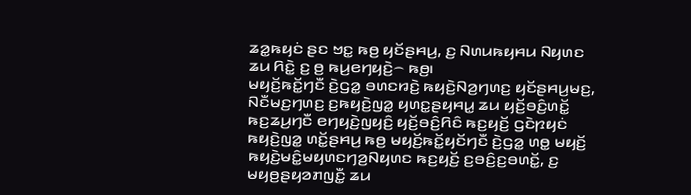ꤘꤤ꤭ꤒꤟꤢꤦ ꤔꤢ ꤠꤢ꤭ ꤒꤥ꤬ ꤟꤢꤩꤔꤌꤣ꤬, ꤢ꤬ ꤡꤛꤣꤒꤟꤌꤣ ꤡꤟꤛꤢ ꤘꤣ ꤖꤢꤧ꤭ ꤢ꤬ ꤥ꤬ ꤒꤣ꤬ꤕꤚꤟꤢꤧ꤬꤮ ꤒꤥ꤬꤯
ꤗꤟꤢꤩ꤬ꤒꤢꤩ꤭ꤚꤢꤪ ꤢꤧ꤬ꤞꤤ꤭ ꤋꤛꤢꤙꤢꤧ꤬ ꤒꤟꤢꤧ꤬ꤡꤤ꤬ꤚꤛꤢ꤬ ꤟꤢꤩꤔꤌꤣ꤬ꤗꤢ꤬, ꤡꤢꤪꤗꤢ꤬ꤚꤛꤢ꤬ ꤢ꤬ꤒꤟꤢꤧ꤬ꤜꤤ꤭ ꤟꤛꤢ꤭ꤔꤟꤌꤣ꤭ ꤘꤣ ꤟꤢꤩ꤬ꤋꤢꤨ꤬ꤛꤢꤩ꤭ ꤒꤢ꤬ꤘꤣ꤬ꤚꤢꤪ ꤕꤚꤟꤢꤧ꤬ꤜꤟꤢꤨ꤬ ꤟꤢꤩ꤬ꤋꤢꤨ꤬ꤖꤢꤨ ꤒꤢ꤬ꤟꤢꤩ꤬ ꤞꤢꤧꤐꤟꤢꤦ ꤒꤟꤢꤧ꤬ꤜꤤ꤭ ꤛꤢꤩ꤭ꤔꤌꤣ꤬ ꤒꤥ꤬ ꤗꤟꤢꤩ꤬ꤒꤢꤩ꤭ꤟꤢꤩꤚꤢꤪ ꤢꤧ꤬ꤞꤤ꤭ ꤛꤥ꤭ ꤗꤟꤢꤩ꤬ ꤒꤟꤢꤧ꤬ꤗꤢꤨ꤭ꤗꤟꤛꤢꤚꤤ꤬ꤡꤟꤛꤢ ꤒꤢ꤬ꤟꤢꤩ꤬ ꤢ꤬ꤋꤢꤨ꤬ꤢ꤬ꤋꤛꤢꤩ꤭, ꤢ꤬ ꤗꤟꤥ꤬ꤔꤟꤤꤊꤜꤢꤪ꤭ ꤘꤣ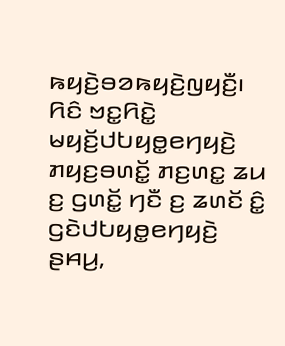ꤒꤟꤢꤧ꤬ꤋꤤꤒꤟꤢꤧ꤬ꤜꤟꤢꤪ꤬꤯
ꤖꤢꤨ ꤠꤢ꤭ꤖꤢꤧ꤭ ꤗꤟꤢꤩ꤬ꤓꤝꤟꤥ꤭ꤕꤚꤟꤢꤧ꤬ ꤊꤟꤢ꤬ꤋꤛꤢꤩ꤭ ꤊꤢ꤬ꤛꤢ꤭ ꤘꤣ ꤢ꤬ ꤞꤛꤢꤩ꤭ ꤚꤢꤪ ꤢ꤬ ꤘꤛꤢꤩ ꤢꤨ꤭ ꤞꤢꤧꤓꤝꤟꤥ꤭ꤕꤚꤟꤢꤧ꤬ ꤔꤌꤣ꤬,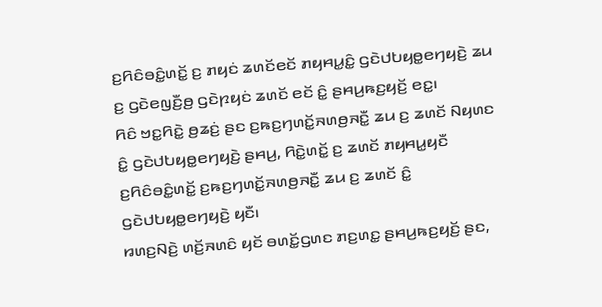ꤢ꤬ꤖꤢꤨꤋꤢꤨ꤭ꤛꤢꤩ꤭ ꤢ꤬ ꤊꤟꤢꤦ ꤘꤛꤢꤩꤕꤢꤩ ꤊꤟꤌꤣ꤭ꤢꤨ꤭ ꤞꤢꤧꤓꤝꤟꤥ꤭ꤕꤚꤟꤢꤧ꤬ ꤘꤣ ꤢ꤬ ꤞꤢꤧꤕꤜꤢꤪ꤬ꤥ꤬ ꤞꤢꤧꤐꤟꤢꤦ ꤘꤛꤢꤩ ꤕꤢꤩ ꤢꤨ꤭ ꤔꤌꤣ꤬ꤒꤢ꤬ꤟꤢꤩ꤬ ꤕꤢ꤭꤯
ꤖꤢꤨ ꤠꤢ꤭ꤖꤢꤧ꤭ ꤥ꤬ꤘꤢꤦ꤬ ꤔꤢ ꤢ꤬ꤒꤢ꤬ꤚꤛꤢꤩ꤭ꤏꤛꤥ꤬ꤏꤢꤪ꤭ ꤘꤣ ꤢ꤬ ꤘꤛꤢꤩ ꤡꤟꤛꤢ ꤢꤨ꤭ ꤞꤢꤧꤓꤝꤟꤥ꤭ꤕꤚꤟꤢꤧ꤬ ꤔꤌꤣ꤬, ꤖꤢꤧ꤭ꤛꤢꤩ꤭ ꤢ꤬ ꤘꤛꤢꤩ ꤊꤟꤌꤣ꤭ꤟꤢꤪ ꤢ꤬ꤖꤢꤨꤋꤢꤨ꤭ꤛꤢꤩ꤭ ꤢ꤬ꤒꤢ꤬ꤚꤛꤢꤩ꤭ꤏꤛꤥ꤬ꤏꤢꤪ꤭ ꤘꤣ ꤢ꤬ ꤘꤛꤢꤩ ꤢꤨ꤭ ꤞꤢꤧꤓꤝꤟꤥ꤭ꤕꤚꤟꤢꤧ꤬ ꤟꤢꤪ꤯
ꤙꤛꤢ꤬ꤡꤢꤧ꤬ ꤛꤢꤩ꤬ꤏꤛꤢꤨ ꤟꤢꤩ ꤋꤛꤢꤩ꤭ꤞꤛꤢ ꤊꤢ꤬ꤛꤢ꤭ ꤔꤌꤣ꤬ꤒꤢ꤬ꤟꤢꤩ꤬ ꤔꤢ,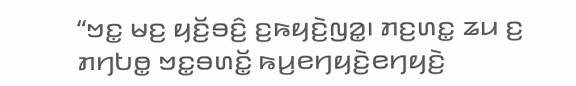“ꤠꤢ꤭ ꤗꤢ꤬ ꤟꤢꤩ꤬ꤋꤢꤨ꤬ ꤢ꤬ꤒꤟꤢꤧ꤬ꤜꤤ꤭꤯ ꤊꤢ꤬ꤛꤢ꤭ ꤘꤣ ꤢ꤬ ꤊꤚꤝꤥ꤭ ꤠꤢ꤭ꤋꤛꤢꤩ꤭ ꤒꤣ꤬ꤕꤚꤟꤢꤧ꤬ꤕꤚꤟꤢꤧ꤬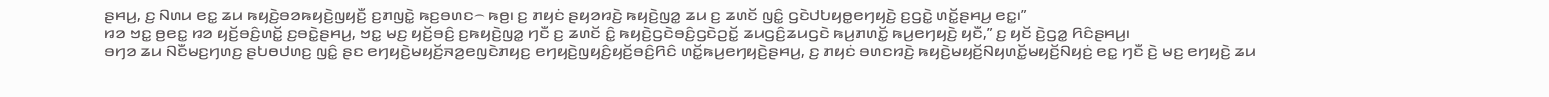ꤔꤌꤣ꤬, ꤢ꤬ ꤡꤛꤣ ꤕꤢ꤭ ꤘꤣ ꤒꤟꤢꤧ꤬ꤋꤤꤒꤟꤢꤧ꤬ꤜꤟꤢꤪ꤬ ꤢ꤬ꤊꤜꤢꤧ꤭ ꤒꤢ꤬ꤋꤛꤢ꤮ ꤒꤥ꤬꤯ ꤢ꤬ ꤊꤟꤢꤦ ꤔꤟꤤꤙꤢꤧ꤬ ꤒꤟꤢꤧ꤬ꤜꤤ꤭ ꤘꤣ ꤢ꤬ ꤘꤛꤢꤩ ꤜꤢꤨ꤭ ꤞꤢꤧꤓꤝꤟꤥ꤭ꤕꤚꤟꤢꤧ꤬ ꤢ꤬ꤞꤢꤧ꤭ ꤛꤢꤩ꤭ꤔꤌꤣ꤬ ꤕꤢ꤭꤯”
ꤙꤤ ꤠꤢ꤭ ꤥ꤬ꤕꤢ꤭ ꤙꤤ ꤟꤢꤩ꤬ꤋꤢꤨ꤬ꤛꤢꤩ꤭ ꤢ꤬ꤋꤢꤧ꤭ꤔꤌꤣ꤬, ꤠꤢ꤭ ꤗꤢ꤬ ꤟꤢꤩ꤬ꤋꤢꤨ꤬ ꤢ꤬ꤒꤟꤢꤧ꤬ꤜꤤ꤭ ꤚꤢꤪ ꤢ꤬ ꤘꤛꤢꤩ ꤢꤨ꤭ ꤒꤟꤢꤧ꤬ꤞꤢꤧꤋꤢꤨ꤬ꤞꤢꤧꤑꤢꤩ꤭ ꤘꤣꤞꤢꤨ꤬ꤘꤣꤞꤢꤧ ꤒꤣ꤬ꤊꤛꤢꤩ꤭ ꤒꤣ꤬ꤕꤚꤟꤢꤧ꤬ ꤟꤢꤪ,” ꤢ꤬ ꤟꤢꤩ ꤢꤧ꤬ꤞꤤ꤭ ꤖꤢꤨꤔꤌꤣ꤬꤯
ꤋꤚꤤ ꤘꤣ ꤡꤢꤪꤗꤢ꤬ꤚꤛꤢ꤬ ꤔꤝꤥꤓꤛꤢ꤬ ꤜꤢꤨ꤭ ꤔꤢ ꤕꤚꤟꤢꤧ꤬ꤗꤟꤢꤩ꤬ꤏꤤ꤬ꤕꤜꤢꤧꤊꤟꤢ꤬ ꤕꤚꤟꤢꤧ꤬ꤜꤟꤢꤨ꤬ꤟꤢꤩ꤬ꤋꤢꤨ꤬ꤖꤢꤨ ꤛꤢꤩ꤭ꤒꤣ꤬ꤕꤚꤟꤢꤧ꤬ꤔꤌꤣ꤬, ꤢ꤬ ꤊꤟꤢꤦ ꤋꤛꤢꤙꤢꤧ꤬ ꤒꤟꤢꤧ꤬ꤗꤟꤢꤩ꤬ꤡꤟꤛꤢꤩ꤭ꤗꤟꤢꤩ꤬ꤡꤟꤢꤦ꤬ ꤕꤢ꤭ ꤚꤢꤪ ꤢꤧ꤬ ꤗꤢ꤬ ꤕꤚꤟꤢꤧ꤬ ꤘꤣ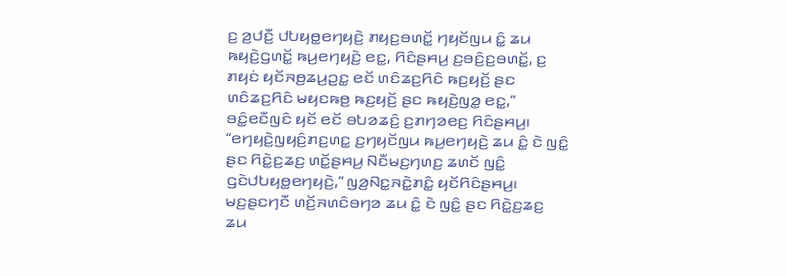ꤢ꤬ ꤤ꤬ꤓꤢꤪ꤬ ꤓꤝꤟꤥ꤭ꤕꤚꤟꤢꤧ꤬ ꤊꤟꤢ꤬ꤋꤛꤢꤩ꤭ ꤚꤟꤢꤩꤜꤣ ꤢꤨ꤭ ꤘꤣ ꤒꤟꤢꤧ꤬ꤞꤛꤢꤩ꤭ ꤒꤣ꤬ꤕꤚꤟꤢꤧ꤬ ꤕꤢ꤭, ꤖꤢꤨꤔꤌꤣ꤬ ꤢ꤬ꤋꤢꤨ꤬ꤢ꤬ꤋꤛꤢꤩ꤭, ꤢ꤬ ꤊꤟꤢꤦ ꤟꤢꤩꤏꤥ꤬ꤘꤣ꤬ꤑꤢ꤭ ꤕꤢꤩ ꤛꤢꤨꤘꤢ꤬ꤖꤢꤨ ꤒꤢ꤬ꤟꤢꤩ꤬ ꤔꤢ ꤛꤢꤨꤘꤢ꤬ꤖꤢꤨ ꤗꤟꤢꤒꤥ꤬ ꤒꤢ꤬ꤟꤢꤩ꤬ ꤔꤢ ꤒꤟꤢꤧ꤬ꤜꤤ꤭ ꤕꤢ꤭,” ꤋꤢꤨ꤭ꤕꤢꤪꤜꤢꤨ ꤟꤢꤩ ꤕꤢꤩ ꤋꤝꤤꤘꤢꤨ꤬ ꤢ꤬ꤊꤚꤤꤕꤢ꤬ ꤖꤢꤨꤔꤌꤣ꤬꤯
“ꤕꤚꤟꤢꤧ꤬ꤜꤟꤢꤨ꤬ꤊꤢ꤬ꤛꤢ꤭ ꤢ꤬ꤚꤟꤢꤩꤜꤣ ꤒꤣ꤬ꤕꤚꤟꤢꤧ꤬ ꤘꤣ ꤢꤨ꤭ ꤢꤧ ꤜꤢꤨ꤭ ꤔꤢ ꤖꤢꤧ꤭ꤢ꤬ꤘꤢ꤬ ꤛꤢꤩ꤭ꤔꤌꤣ꤬ ꤡꤢꤪꤗꤢ꤬ꤚꤛꤢ꤬ ꤘꤛꤢꤩ ꤜꤢꤨ꤭ ꤞꤢꤧꤓꤝꤟꤥ꤭ꤕꤚꤟꤢꤧ꤬,” ꤜꤤ꤬ꤡꤢ꤭ꤏꤢꤧ꤭ꤊꤢꤨ꤭ ꤟꤢꤩꤖꤢꤨꤔꤌꤣ꤬꤯ ꤗꤢ꤬ꤔꤢꤚꤢꤪ ꤛꤢꤩ꤬ꤏꤛꤢꤨꤋꤚꤤ ꤘꤣ ꤢꤨ꤭ ꤢꤧ ꤜꤢꤨ꤭ ꤔꤢ ꤖꤢꤧ꤭ꤢ꤬ꤘꤢ꤬ ꤘꤣ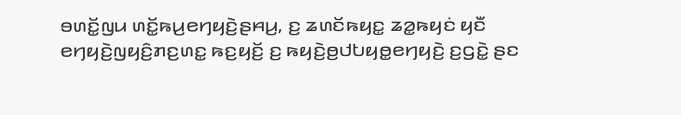ꤋꤛꤢꤩ꤭ꤜꤣ ꤛꤢꤩ꤭ꤒꤣ꤬ꤕꤚꤟꤢꤧ꤬ꤔꤌꤣ꤬, ꤢ꤬ ꤘꤛꤢꤩꤒꤟꤢ꤭ ꤘꤤ꤭ꤒꤟꤢꤦ ꤟꤢꤪ ꤕꤚꤟꤢꤧ꤬ꤜꤟꤢꤨ꤬ꤊꤢ꤬ꤛꤢ꤭ ꤒꤢ꤬ꤟꤢꤩ꤬ ꤢ꤬ ꤒꤟꤢꤧ꤬ꤥ꤬ꤓꤝꤟꤥ꤭ꤕꤚꤟꤢꤧ꤬ ꤢ꤬ꤞꤢꤧ꤭ ꤔꤢ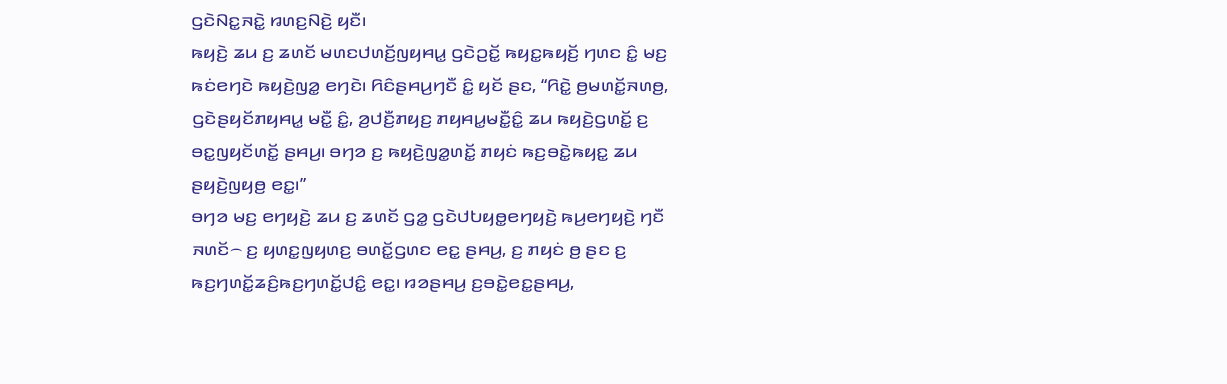ꤞꤢꤧꤡꤢ꤭ꤏꤢꤧ꤭ ꤙꤛꤢ꤬ꤡꤢꤧ꤬ ꤟꤢꤪ꤯
ꤒꤟꤢꤧ꤬ ꤘꤣ ꤢ꤬ ꤘꤛꤢꤩ ꤗꤛꤢꤓꤛꤢꤩ꤬ꤜꤟꤌꤣ꤭ ꤞꤢꤧꤑꤢꤩ꤭ ꤒꤟꤢ꤭ꤒꤟꤢꤩ꤬ ꤚꤛꤢ ꤢꤨ꤭ ꤗꤢ꤬ ꤒꤢꤦꤕꤚꤢꤧ ꤒꤟꤢꤧ꤬ꤜꤤ꤭ ꤕꤚꤢꤧ꤯ ꤖꤢꤨꤔꤌꤣ꤬ꤚꤢꤪ ꤢꤨ꤭ ꤟꤢꤩ ꤔꤢ, “ꤖꤢꤧ꤭ ꤥ꤬ꤗꤛꤢꤩ꤭ꤏꤛꤥ꤬, ꤞꤢꤧꤔꤟꤢꤩꤊꤟꤌꤣ꤭ ꤗꤢꤪ꤭ ꤢꤨ꤭, ꤤ꤬ꤓꤢꤪ꤬ꤊꤟꤢ꤬ ꤊꤟꤌꤣ꤭ꤗꤢꤪ꤭ꤢꤨ꤭ ꤘꤣ ꤒꤟꤢꤧ꤬ꤞꤛꤢꤩ꤭ ꤢ꤬ ꤋꤢ꤭ꤜꤟꤢꤩꤛꤢꤩ꤭ ꤔꤌꤣ꤬꤯ ꤋꤚꤤ ꤢ꤬ ꤒꤟꤢꤧ꤬ꤜꤤ꤭ꤛꤢꤩ꤭ ꤊꤟꤢꤦ ꤒꤢ꤬ꤋꤢꤧ꤭ꤒꤟꤢ꤭ ꤘꤣ ꤔꤟꤢꤧ꤬ꤜꤟꤥ꤬ ꤕꤢ꤭꤯”
ꤋꤚꤤ ꤗꤢ꤬ ꤕꤚꤟꤢꤧ꤬ ꤘꤣ ꤢ꤬ ꤘꤛꤢꤩ ꤞꤤ꤭ ꤞꤢꤧꤓꤝꤟꤥ꤭ꤕꤚꤟꤢꤧ꤬ ꤒꤣ꤬ꤕꤚꤟꤢꤧ꤬ ꤚꤢꤪ ꤏꤛꤢꤩ꤮ ꤢ꤬ ꤟꤛꤢ꤭ꤜꤟꤛꤢ꤬ ꤋꤛꤢꤩ꤭ꤞꤛꤢ ꤕꤢ꤭ ꤔꤌꤣ꤬, ꤢ꤬ ꤊꤟꤢꤦ ꤥ꤬ ꤔꤢ ꤢ꤬ ꤒꤢ꤬ꤚꤛꤢꤩ꤭ꤘꤢꤨ꤬ꤒꤢ꤬ꤚꤛꤢꤩ꤭ꤓꤢꤨ꤭ ꤕꤢ꤭꤯ ꤙꤤꤔꤌꤣ꤬ ꤢ꤬ꤋꤢꤧ꤭ꤕꤢ꤭ꤔꤌꤣ꤬,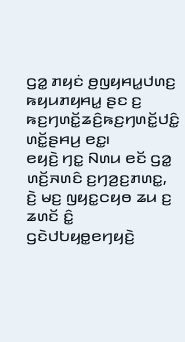ꤞꤤ꤭ ꤊꤟꤢꤦ ꤥ꤬ꤜꤟꤌꤣ꤭ꤓꤛꤢ꤬ ꤒꤟꤣꤊꤟꤌꤣ꤭ ꤔꤢ ꤢ꤬ ꤒꤢ꤬ꤚꤛꤢꤩ꤭ꤘꤢꤨ꤬ꤒꤢ꤬ꤚꤛꤢꤩ꤭ꤓꤢꤨ꤭ ꤛꤢꤩ꤭ꤔꤌꤣ꤬ ꤕꤢ꤭꤯
ꤕꤟꤢꤧ꤬ ꤚꤢ꤭ ꤡꤛꤣ ꤕꤢꤩ ꤞꤤ꤭ ꤛꤢꤩ꤬ꤏꤛꤢꤨ ꤢ꤬ꤚꤤ꤬ꤢ꤬ꤊꤛꤢ꤭, ꤢꤧ꤬ ꤗꤢ꤬ ꤜꤟꤢ꤭ꤍꤟꤥ ꤘꤣ ꤢ꤬ ꤘꤛꤢꤩ ꤢꤨ꤭ ꤞꤢꤧꤓꤝꤟꤥ꤭ꤕꤚꤟꤢꤧ꤬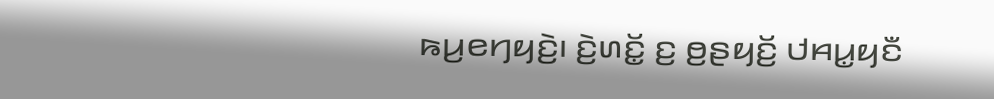ꤒꤣ꤬ꤕꤚꤟꤢꤧ꤬꤯ ꤢꤧ꤬ꤛꤢꤩ꤭ ꤢ꤬ ꤥ꤬ꤔꤟꤢꤩ꤬ ꤓꤌꤣ꤭ꤟꤢꤪ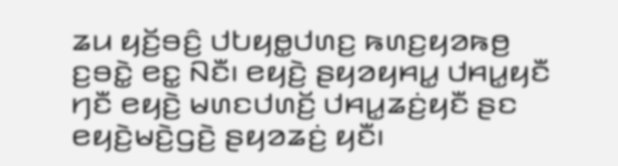ꤘꤣ ꤟꤢꤩ꤬ꤋꤢꤨ꤬ ꤓꤝꤟꤥ꤭ꤓꤛꤢ꤬ ꤒꤛꤢ꤬ꤟꤤꤒꤥ꤬ ꤢ꤬ꤋꤢꤧ꤭ ꤕꤢ꤭ ꤡꤢꤪ꤯ ꤕꤟꤢꤧ꤬ ꤔꤟꤤꤟꤌꤣ꤭ ꤓꤌꤣ꤭ꤟꤢꤪ ꤚꤢꤪ ꤕꤟꤢꤧ꤬ ꤗꤛꤢꤓꤛꤢꤩ꤬ ꤓꤌꤣ꤭ꤘꤢꤦ꤬ꤟꤢꤪ ꤔꤢ ꤕꤟꤢꤧ꤬ꤗꤢꤧ꤬ꤞꤢꤧ꤬ ꤔꤟꤤꤘꤢꤦ꤬ ꤟꤢꤪ꤯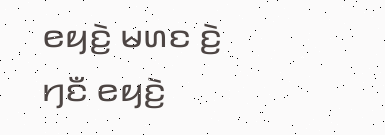ꤕꤟꤢꤧ꤬ ꤗꤛꤢ ꤢꤧ꤬ ꤚꤢꤪ ꤕꤟꤢꤧ꤬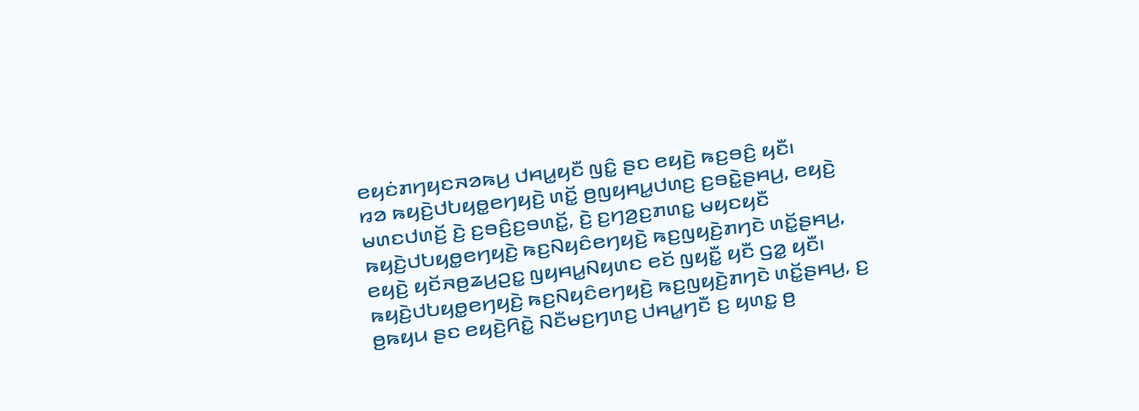ꤕꤟꤢꤦꤊꤚꤟꤢꤏꤤꤒꤣ꤬ ꤓꤌꤣ꤭ꤟꤢꤪ ꤜꤢꤨ꤭ ꤔꤢ ꤕꤟꤢꤧ꤬ ꤒꤢ꤬ꤋꤢꤨ꤬ ꤟꤢꤪ꤯
ꤙꤤ ꤒꤟꤢꤧ꤬ꤓꤝꤟꤥ꤭ꤕꤚꤟꤢꤧ꤬ ꤛꤢꤩ꤭ ꤥ꤬ꤜꤟꤌꤣ꤭ꤓꤛꤢ꤬ ꤢ꤬ꤋꤢꤧ꤭ꤔꤌꤣ꤬, ꤕꤟꤢꤧ꤬ ꤗꤛꤢꤓꤛꤢꤩ꤬ ꤢꤧ꤬ ꤢ꤬ꤋꤢꤨ꤬ꤢ꤬ꤋꤛꤢꤩ꤭, ꤢꤧ꤬ ꤢ꤬ꤚꤤ꤬ꤢ꤬ꤊꤛꤢ꤭ ꤗꤟꤢꤟꤢꤪ ꤒꤟꤢꤧ꤬ꤓꤝꤟꤥ꤭ꤕꤚꤟꤢꤧ꤬ ꤒꤢ꤬ꤡꤟꤢꤨꤕꤚꤟꤢꤧ꤬ ꤒꤢ꤬ꤜꤟꤢꤧ꤬ꤊꤚꤢꤧ ꤛꤢꤩ꤭ꤔꤌꤣ꤬, ꤕꤟꤢꤧ꤬ ꤟꤢꤩꤏꤥ꤬ꤘꤣ꤬ꤑꤢ꤭ ꤜꤟꤌꤣ꤭ꤡꤟꤛꤢ ꤕꤢꤩ ꤜꤟꤢꤪ꤭ ꤟꤢꤪ ꤞꤤ꤭ ꤟꤢꤪ꤯ ꤒꤟꤢꤧ꤬ꤓꤝꤟꤥ꤭ꤕꤚꤟꤢꤧ꤬ ꤒꤢ꤬ꤡꤟꤢꤨꤕꤚꤟꤢꤧ꤬ ꤒꤢ꤬ꤜꤟꤢꤧ꤬ꤊꤚꤢꤧ ꤛꤢꤩ꤭ꤔꤌꤣ꤬, ꤢ꤬ ꤥ꤬ꤒꤟꤣ ꤔꤢ ꤕꤟꤢꤧ꤬ꤖꤢꤧ꤭ ꤡꤢꤪꤗꤢ꤬ꤚꤛꤢ꤬ ꤓꤌꤣ꤭ꤚꤢꤪ ꤢ꤬ ꤟꤛꤢ꤭ ꤥ꤬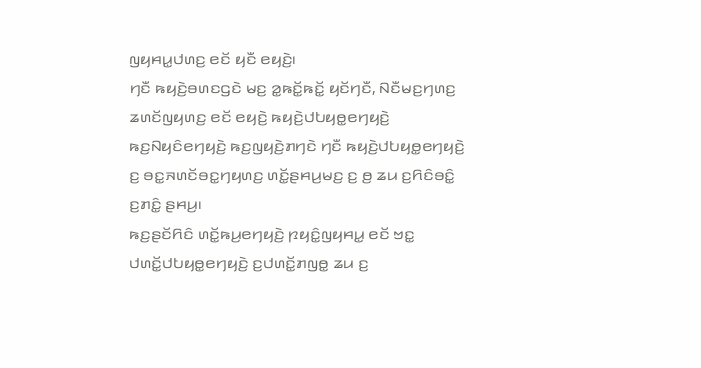ꤜꤟꤌꤣ꤭ꤓꤛꤢ꤬ ꤕꤢꤩ ꤟꤢꤪ ꤕꤟꤢꤧ꤬꤯
ꤚꤢꤪ ꤒꤟꤢꤧ꤬ꤋꤛꤢꤞꤢꤧ ꤗꤢ꤬ ꤤ꤭ꤒꤢꤩ꤭ꤒꤢꤩ꤭ ꤟꤢꤩꤚꤢꤪ, ꤡꤢꤪꤗꤢ꤬ꤚꤛꤢ꤬ ꤘꤛꤢꤩꤜꤟꤛꤢ꤬ ꤕꤢꤩ ꤕꤟꤢꤧ꤬ ꤒꤟꤢꤧ꤬ꤓꤝꤟꤥ꤭ꤕꤚꤟꤢꤧ꤬ ꤒꤢ꤬ꤡꤟꤢꤨꤕꤚꤟꤢꤧ꤬ ꤒꤢ꤬ꤜꤟꤢꤧ꤬ꤊꤚꤢꤧ ꤚꤢꤪ ꤒꤟꤢꤧ꤬ꤓꤝꤟꤥ꤭ꤕꤚꤟꤢꤧ꤬ ꤢ꤬ ꤋꤢ꤭ꤏꤛꤢꤩꤋꤢ꤭ꤚꤟꤛꤢ꤬ ꤛꤢꤩ꤭ꤔꤌꤣ꤬ꤗꤢ꤬ ꤢ꤬ ꤥ꤬ ꤘꤣ ꤢ꤬ꤖꤢꤨꤋꤢꤨ꤭ ꤢ꤬ꤊꤢꤨ꤭ ꤔꤌꤣ꤬꤯
ꤒꤢ꤬ꤔꤢꤩꤖꤢꤨ ꤛꤢꤩ꤭ꤒꤣ꤬ꤕꤚꤟꤢꤧ꤬ ꤐꤟꤢꤨ꤭ꤜꤟꤌꤣ꤭ ꤕꤢꤩ ꤠꤢ꤭ ꤓꤛꤢꤩ꤭ꤓꤝꤟꤥ꤭ꤕꤚꤟꤢꤧ꤬ ꤢ꤬ꤓꤛꤢꤩ꤭ꤊꤜꤥ꤭ ꤘꤣ ꤢ꤬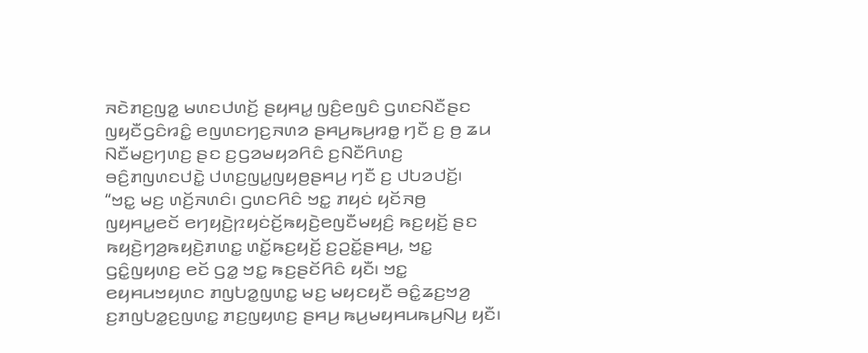ꤏꤢꤧꤊꤢ꤬ꤜꤤ꤭ ꤗꤛꤢꤓꤛꤢꤩ꤬ ꤔꤟꤌꤣ꤭ ꤜꤢꤨ꤬ꤕꤜꤢꤨ ꤞꤛꤢꤡꤢꤪꤔꤢ ꤜꤟꤢꤪꤞꤢꤨꤙꤢꤨ꤭ ꤕꤜꤛꤢꤚꤢ꤬ꤏꤛꤤ ꤔꤌꤣ꤬ꤒꤣ꤬ꤙꤥ꤭ ꤚꤢꤪ ꤢ꤬ ꤥ꤬ ꤘꤣ ꤡꤢꤪꤗꤢ꤬ꤚꤛꤢ꤬ ꤔꤢ ꤢ꤬ꤞꤤꤗꤟꤤꤖꤢꤨ ꤢ꤬ꤡꤢꤪꤖꤛꤢ꤬ ꤋꤢꤨ꤬ꤊꤜꤛꤢꤓꤢꤧ꤭ ꤓꤛꤢ꤬ꤜꤣ꤭ꤜꤟꤥ꤬ꤔꤌꤣ꤬ ꤚꤢꤪ ꤢ꤬ ꤓꤝꤤꤓꤢꤩ꤬꤯
“ꤠꤢ꤭ ꤗꤢ꤬ ꤛꤢꤩ꤬ꤏꤛꤢꤨ꤯ ꤞꤛꤢꤖꤢꤨ ꤠꤢ꤭ ꤊꤟꤢꤦ ꤟꤢꤩꤏꤥ꤬ ꤜꤟꤌꤣ꤭ꤕꤢꤩ ꤕꤚꤟꤢꤧ꤬ꤐꤟꤢꤦꤢꤩ꤬ꤒꤟꤢꤧ꤬ꤕꤜꤢꤪꤗꤟꤢꤨ꤬ ꤒꤢ꤬ꤟꤢꤩ꤬ ꤔꤢ ꤒꤟꤢꤧ꤬ꤚꤤ꤬ꤒꤟꤢꤧ꤬ꤊꤛꤢ꤭ ꤛꤢꤩ꤭ꤒꤢ꤬ꤟꤢꤩ꤬ ꤢ꤬ꤑꤢꤩ꤭ꤔꤌꤣ꤬, ꤠꤢ꤭ ꤞꤢꤨ꤭ꤜꤟꤛꤢ꤬ ꤕꤢꤩ ꤞꤤ꤭ ꤠꤢ꤭ ꤒꤢ꤬ꤔꤢꤩꤖꤢꤨ ꤟꤢꤪ꤯ ꤠꤢ꤭ ꤕꤟꤌꤣꤠꤟꤛꤢ ꤊꤜꤝꤤ꤭ꤜꤛꤢ꤭ ꤗꤢ꤬ ꤗꤟꤢꤟꤢꤪ ꤋꤢꤨ꤭ꤘꤢ꤬ꤠꤤ꤬ ꤢ꤬ꤊꤜꤝꤤ꤭ꤢ꤬ꤜꤛꤢ꤭ ꤊꤢ꤬ꤜꤟꤛꤢ꤬ ꤔꤌꤣ꤬ ꤒꤣ꤬ꤗꤟꤌꤣꤒꤣ꤬ꤡꤣ꤬ ꤟꤢꤪ꤯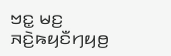ꤠꤢ꤭ ꤗꤢ꤬ ꤏꤢꤧ꤬ꤒꤟꤢꤪꤚꤟꤥ꤬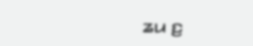ꤘꤣ ꤢ꤬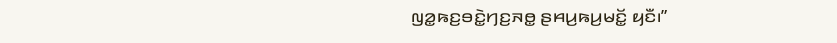ꤜꤤ꤭ꤒꤢ꤬ꤋꤢꤧ꤭ꤚꤢ꤬ꤏꤥ꤭ ꤔꤌꤣ꤬ꤒꤣ꤬ꤗꤢꤩ꤭ ꤟꤢꤪ꤯”